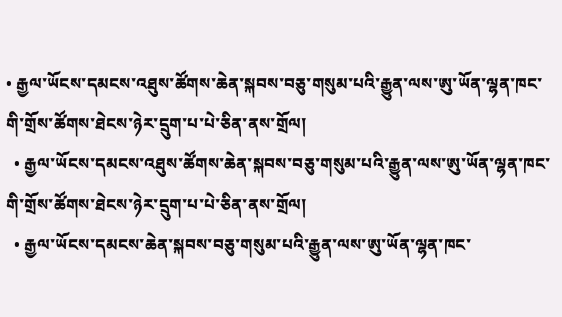• རྒྱལ་ཡོངས་དམངས་འཐུས་ཚོགས་ཆེན་སྐབས་བཅུ་གསུམ་པའི་རྒྱུན་ལས་ཨུ་ཡོན་ལྷན་ཁང་གི་གྲོས་ཚོགས་ཐེངས་ཉེར་དྲུག་པ་པེ་ཅིན་ནས་གྲོལ།
  • རྒྱལ་ཡོངས་དམངས་འཐུས་ཚོགས་ཆེན་སྐབས་བཅུ་གསུམ་པའི་རྒྱུན་ལས་ཨུ་ཡོན་ལྷན་ཁང་གི་གྲོས་ཚོགས་ཐེངས་ཉེར་དྲུག་པ་པེ་ཅིན་ནས་གྲོལ།
  • རྒྱལ་ཡོངས་དམངས་ཆེན་སྐབས་བཅུ་གསུམ་པའི་རྒྱུན་ལས་ཨུ་ཡོན་ལྷན་ཁང་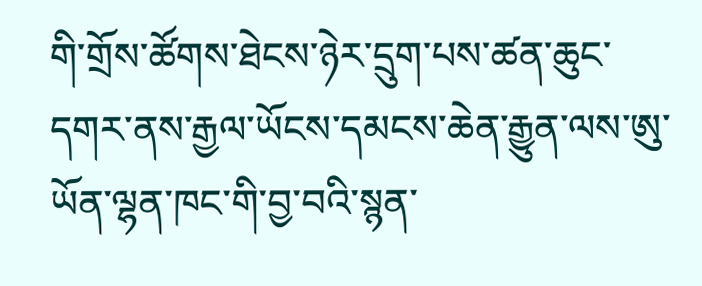གི་གྲོས་ཚོགས་ཐེངས་ཉེར་དྲུག་པས་ཚན་ཆུང་དགར་ནས་རྒྱལ་ཡོངས་དམངས་ཆེན་རྒྱུན་ལས་ཨུ་ཡོན་ལྷན་ཁང་གི་བྱ་བའི་སྙན་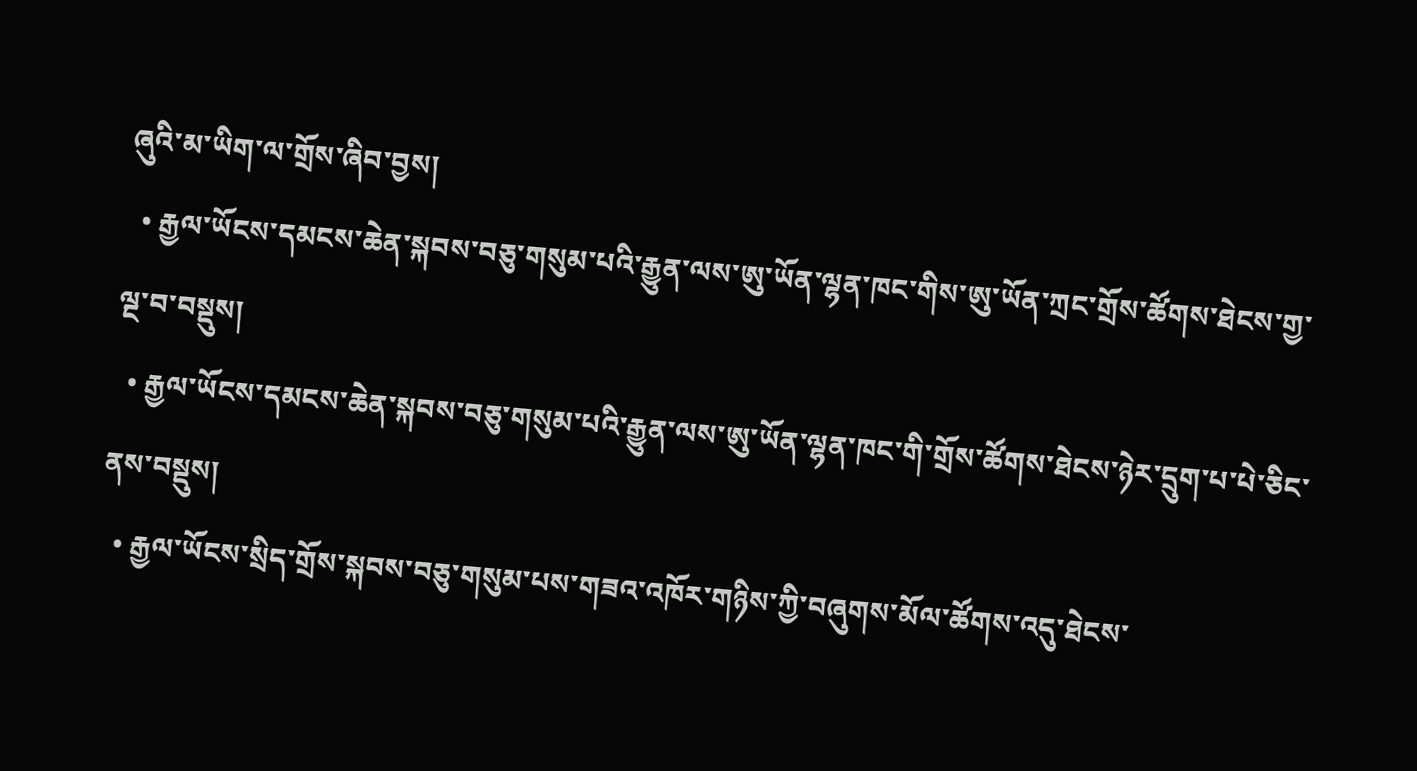ཞུའི་མ་ཡིག་ལ་གྲོས་ཞིབ་བྱས།
  • རྒྱལ་ཡོངས་དམངས་ཆེན་སྐབས་བཅུ་གསུམ་པའི་རྒྱུན་ལས་ཨུ་ཡོན་ལྷན་ཁང་གིས་ཨུ་ཡོན་ཀྲང་གྲོས་ཚོགས་ཐེངས་གྱ་ལྔ་བ་བསྡུས།
  • རྒྱལ་ཡོངས་དམངས་ཆེན་སྐབས་བཅུ་གསུམ་པའི་རྒྱུན་ལས་ཨུ་ཡོན་ལྷན་ཁང་གི་གྲོས་ཚོགས་ཐེངས་ཉེར་དྲུག་པ་པེ་ཅིང་ནས་བསྡུས།
  • རྒྱལ་ཡོངས་སྲིད་གྲོས་སྐབས་བཅུ་གསུམ་པས་གཟའ་འཁོར་གཉིས་ཀྱི་བཞུགས་མོལ་ཚོགས་འདུ་ཐེངས་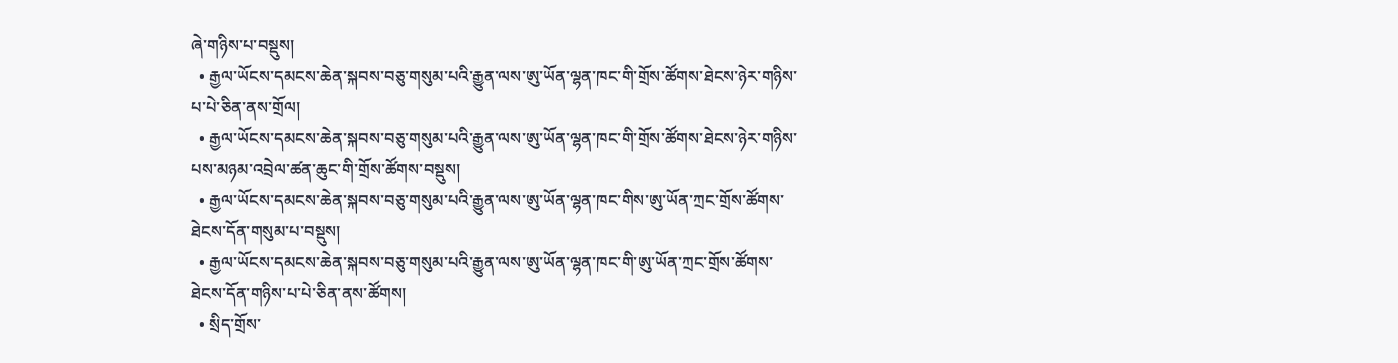ཞེ་གཉིས་པ་བསྡུས།
  • རྒྱལ་ཡོངས་དམངས་ཆེན་སྐབས་བཅུ་གསུམ་པའི་རྒྱུན་ལས་ཨུ་ཡོན་ལྷན་ཁང་གི་གྲོས་ཚོགས་ཐེངས་ཉེར་གཉིས་པ་པེ་ཅིན་ནས་གྲོལ།
  • རྒྱལ་ཡོངས་དམངས་ཆེན་སྐབས་བཅུ་གསུམ་པའི་རྒྱུན་ལས་ཨུ་ཡོན་ལྷན་ཁང་གི་གྲོས་ཚོགས་ཐེངས་ཉེར་གཉིས་པས་མཉམ་འབྲེལ་ཚན་ཆུང་གི་གྲོས་ཚོགས་བསྡུས།
  • རྒྱལ་ཡོངས་དམངས་ཆེན་སྐབས་བཅུ་གསུམ་པའི་རྒྱུན་ལས་ཨུ་ཡོན་ལྷན་ཁང་གིས་ཨུ་ཡོན་ཀྲང་གྲོས་ཚོགས་ཐེངས་དོན་གསུམ་པ་བསྡུས།
  • རྒྱལ་ཡོངས་དམངས་ཆེན་སྐབས་བཅུ་གསུམ་པའི་རྒྱུན་ལས་ཨུ་ཡོན་ལྷན་ཁང་གི་ཨུ་ཡོན་ཀྲང་གྲོས་ཚོགས་ཐེངས་དོན་གཉིས་པ་པེ་ཅིན་ནས་ཚོགས།
  • སྲིད་གྲོས་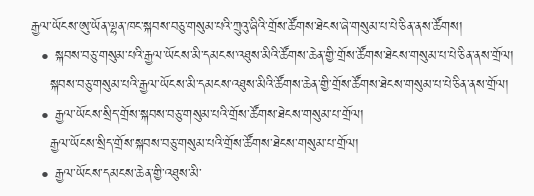རྒྱལ་ཡོངས་ཨུ་ཡོན་ལྷན་ཁང་སྐབས་བཅུ་གསུམ་པའི་ཀྲུའུ་ཞིའི་གྲོས་ཚོགས་ཐེངས་ཞེ་གསུམ་པ་པེ་ཅིན་ནས་ཚོགས།
  • སྐབས་བཅུ་གསུམ་པའི་རྒྱལ་ཡོངས་མི་དམངས་འཐུས་མིའི་ཚོགས་ཆེན་གྱི་གྲོས་ཚོགས་ཐེངས་གསུམ་པ་པེ་ཅིན་ནས་གྲོལ།
    སྐབས་བཅུ་གསུམ་པའི་རྒྱལ་ཡོངས་མི་དམངས་འཐུས་མིའི་ཚོགས་ཆེན་གྱི་གྲོས་ཚོགས་ཐེངས་གསུམ་པ་པེ་ཅིན་ནས་གྲོལ།
  • རྒྱལ་ཡོངས་སྲིད་གྲོས་སྐབས་བཅུ་གསུམ་པའི་གྲོས་ཚོགས་ཐེངས་གསུམ་པ་གྲོལ།
    རྒྱལ་ཡོངས་སྲིད་གྲོས་སྐབས་བཅུ་གསུམ་པའི་གྲོས་ཚོགས་ཐེངས་གསུམ་པ་གྲོལ།
  • རྒྱལ་ཡོངས་དམངས་ཆེན་གྱི་འཐུས་མི་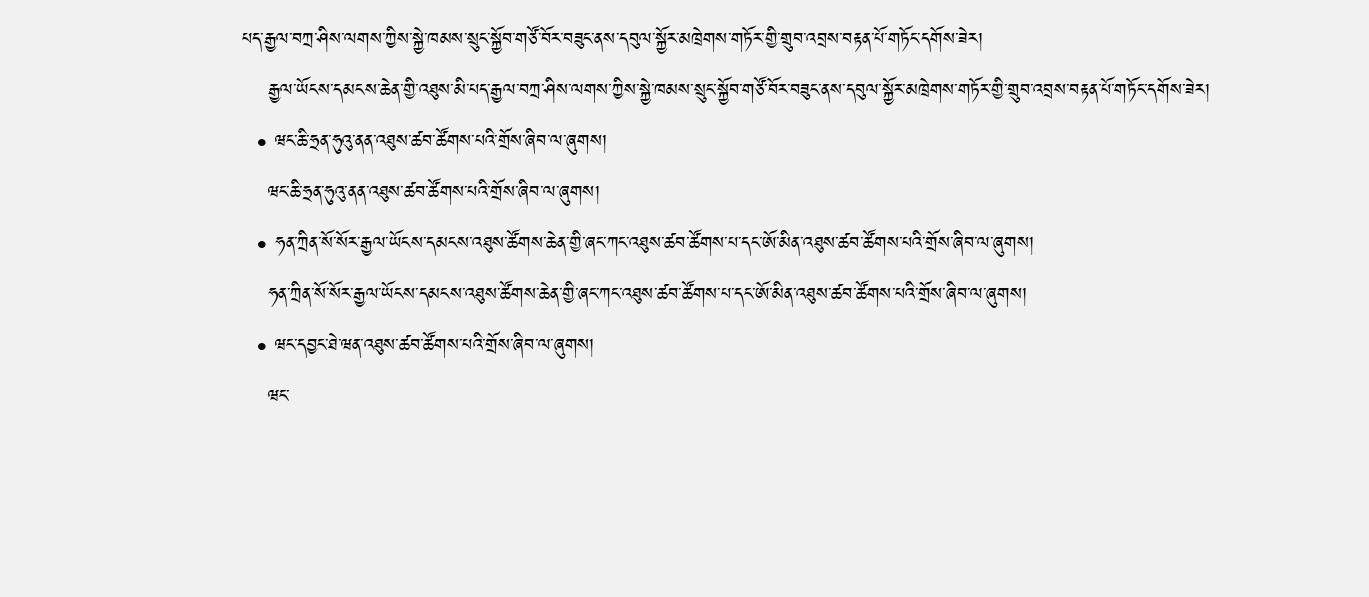པད་རྒྱལ་བཀྲ་ཤིས་ལགས་ཀྱིས་སྐྱེ་ཁམས་སྲུང་སྐྱོབ་གཙོ་བོར་བཟུང་ནས་དབུལ་སྐྱོར་མཁྲེགས་གཏོར་གྱི་གྲུབ་འབྲས་བརྟན་པོ་གཏོང་དགོས་ཟེར།
    རྒྱལ་ཡོངས་དམངས་ཆེན་གྱི་འཐུས་མི་པད་རྒྱལ་བཀྲ་ཤིས་ལགས་ཀྱིས་སྐྱེ་ཁམས་སྲུང་སྐྱོབ་གཙོ་བོར་བཟུང་ནས་དབུལ་སྐྱོར་མཁྲེགས་གཏོར་གྱི་གྲུབ་འབྲས་བརྟན་པོ་གཏོང་དགོས་ཟེར།
  • ཝང་ཆི་ཧྲན་ཧུའུ་ནན་འཐུས་ཚབ་ཚོགས་པའི་གྲོས་ཞིབ་ལ་ཞུགས།
    ཝང་ཆི་ཧྲན་ཧུའུ་ནན་འཐུས་ཚབ་ཚོགས་པའི་གྲོས་ཞིབ་ལ་ཞུགས།
  • ཧན་ཀྲིན་སོ་སོར་རྒྱལ་ཡོངས་དམངས་འཐུས་ཚོགས་ཆེན་གྱི་ཞང་ཀང་འཐུས་ཚབ་ཚོགས་པ་དང་ཨོ་མིན་འཐུས་ཚབ་ཚོགས་པའི་གྲོས་ཞིབ་ལ་ཞུགས།
    ཧན་ཀྲིན་སོ་སོར་རྒྱལ་ཡོངས་དམངས་འཐུས་ཚོགས་ཆེན་གྱི་ཞང་ཀང་འཐུས་ཚབ་ཚོགས་པ་དང་ཨོ་མིན་འཐུས་ཚབ་ཚོགས་པའི་གྲོས་ཞིབ་ལ་ཞུགས།
  • ཝང་དབྱང་ཐེ་ཝན་འཐུས་ཚབ་ཚོགས་པའི་གྲོས་ཞིབ་ལ་ཞུགས།
    ཝང་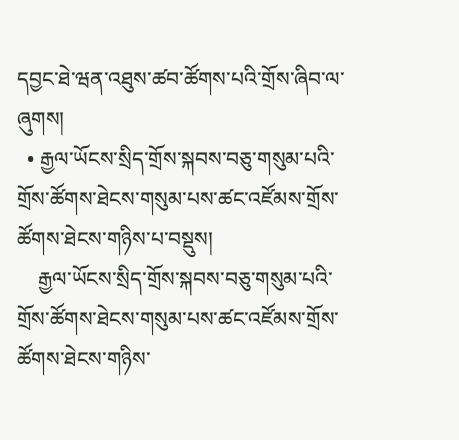དབྱང་ཐེ་ཝན་འཐུས་ཚབ་ཚོགས་པའི་གྲོས་ཞིབ་ལ་ཞུགས།
  • རྒྱལ་ཡོངས་སྲིད་གྲོས་སྐབས་བཅུ་གསུམ་པའི་གྲོས་ཚོགས་ཐེངས་གསུམ་པས་ཚང་འཛོམས་གྲོས་ཚོགས་ཐེངས་གཉིས་པ་བསྡུས།
    རྒྱལ་ཡོངས་སྲིད་གྲོས་སྐབས་བཅུ་གསུམ་པའི་གྲོས་ཚོགས་ཐེངས་གསུམ་པས་ཚང་འཛོམས་གྲོས་ཚོགས་ཐེངས་གཉིས་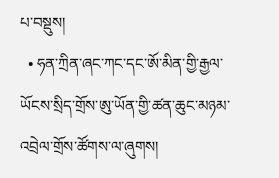པ་བསྡུས།
  • ཧན་ཀྲིན་ཞང་ཀང་དང་ཨོ་མིན་གྱི་རྒྱལ་ཡོངས་སྲིད་གྲོས་ཨུ་ཡོན་གྱི་ཚན་ཆུང་མཉམ་འབྲེལ་གྲོས་ཚོགས་ལ་ཞུགས།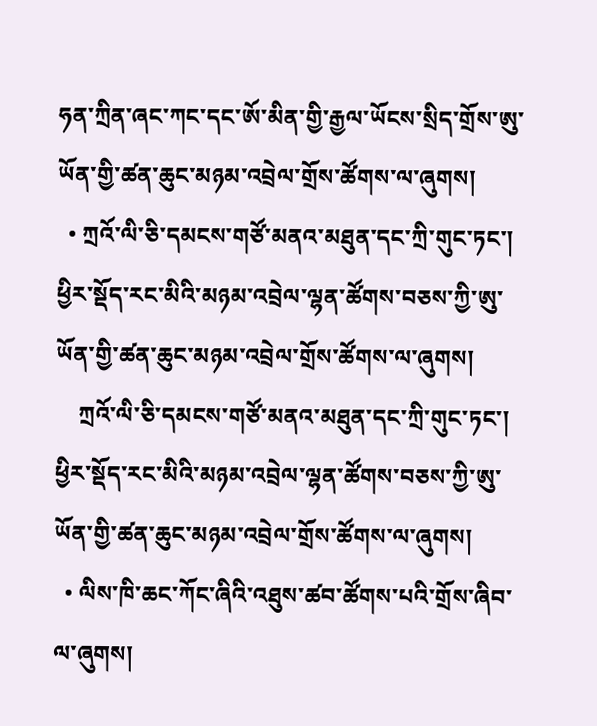ཧན་ཀྲིན་ཞང་ཀང་དང་ཨོ་མིན་གྱི་རྒྱལ་ཡོངས་སྲིད་གྲོས་ཨུ་ཡོན་གྱི་ཚན་ཆུང་མཉམ་འབྲེལ་གྲོས་ཚོགས་ལ་ཞུགས།
  • ཀྲའོ་ལི་ཅི་དམངས་གཙོ་མནའ་མཐུན་དང་ཀྲི་གུང་ཏང་། ཕྱིར་སྡོད་རང་མིའི་མཉམ་འབྲེལ་ལྷན་ཚོགས་བཅས་ཀྱི་ཨུ་ཡོན་གྱི་ཚན་ཆུང་མཉམ་འབྲེལ་གྲོས་ཚོགས་ལ་ཞུགས།
    ཀྲའོ་ལི་ཅི་དམངས་གཙོ་མནའ་མཐུན་དང་ཀྲི་གུང་ཏང་། ཕྱིར་སྡོད་རང་མིའི་མཉམ་འབྲེལ་ལྷན་ཚོགས་བཅས་ཀྱི་ཨུ་ཡོན་གྱི་ཚན་ཆུང་མཉམ་འབྲེལ་གྲོས་ཚོགས་ལ་ཞུགས།
  • ལིས་ཁི་ཆང་ཀོང་ཞིའི་འཐུས་ཚབ་ཚོགས་པའི་གྲོས་ཞིབ་ལ་ཞུགས།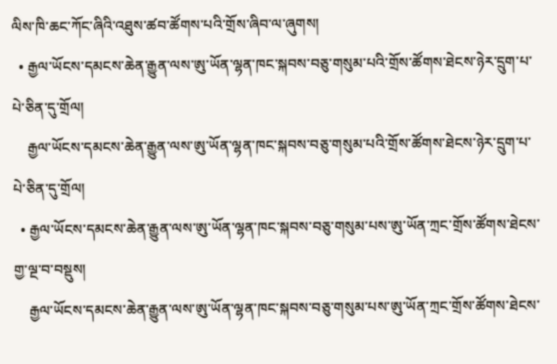ལིས་ཁི་ཆང་ཀོང་ཞིའི་འཐུས་ཚབ་ཚོགས་པའི་གྲོས་ཞིབ་ལ་ཞུགས།
  • རྒྱལ་ཡོངས་དམངས་ཆེན་རྒྱུན་ལས་ཨུ་ཡོན་ལྷན་ཁང་སྐབས་བཅུ་གསུམ་པའི་གྲོས་ཚོགས་ཐེངས་ཉེར་དྲུག་པ་པེ་ཅིན་དུ་གྲོལ།
    རྒྱལ་ཡོངས་དམངས་ཆེན་རྒྱུན་ལས་ཨུ་ཡོན་ལྷན་ཁང་སྐབས་བཅུ་གསུམ་པའི་གྲོས་ཚོགས་ཐེངས་ཉེར་དྲུག་པ་པེ་ཅིན་དུ་གྲོལ།
  • རྒྱལ་ཡོངས་དམངས་ཆེན་རྒྱུན་ལས་ཨུ་ཡོན་ལྷན་ཁང་སྐབས་བཅུ་གསུམ་པས་ཨུ་ཡོན་ཀྲང་གྲོས་ཚོགས་ཐེངས་གྱ་ལྔ་བ་བསྡུས།
    རྒྱལ་ཡོངས་དམངས་ཆེན་རྒྱུན་ལས་ཨུ་ཡོན་ལྷན་ཁང་སྐབས་བཅུ་གསུམ་པས་ཨུ་ཡོན་ཀྲང་གྲོས་ཚོགས་ཐེངས་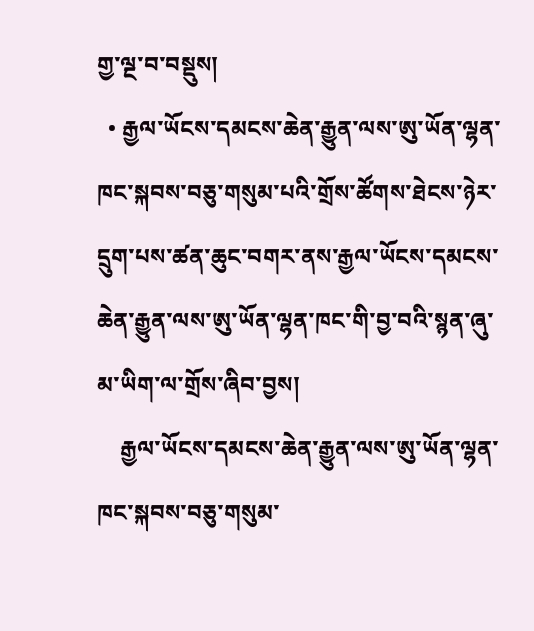གྱ་ལྔ་བ་བསྡུས།
  • རྒྱལ་ཡོངས་དམངས་ཆེན་རྒྱུན་ལས་ཨུ་ཡོན་ལྷན་ཁང་སྐབས་བཅུ་གསུམ་པའི་གྲོས་ཚོགས་ཐེངས་ཉེར་དྲུག་པས་ཚན་ཆུང་བགར་ནས་རྒྱལ་ཡོངས་དམངས་ཆེན་རྒྱུན་ལས་ཨུ་ཡོན་ལྷན་ཁང་གི་བྱ་བའི་སྙན་ཞུ་མ་ཡིག་ལ་གྲོས་ཞིབ་བྱས།
    རྒྱལ་ཡོངས་དམངས་ཆེན་རྒྱུན་ལས་ཨུ་ཡོན་ལྷན་ཁང་སྐབས་བཅུ་གསུམ་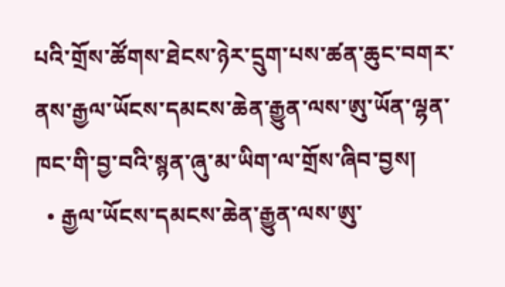པའི་གྲོས་ཚོགས་ཐེངས་ཉེར་དྲུག་པས་ཚན་ཆུང་བགར་ནས་རྒྱལ་ཡོངས་དམངས་ཆེན་རྒྱུན་ལས་ཨུ་ཡོན་ལྷན་ཁང་གི་བྱ་བའི་སྙན་ཞུ་མ་ཡིག་ལ་གྲོས་ཞིབ་བྱས།
  • རྒྱལ་ཡོངས་དམངས་ཆེན་རྒྱུན་ལས་ཨུ་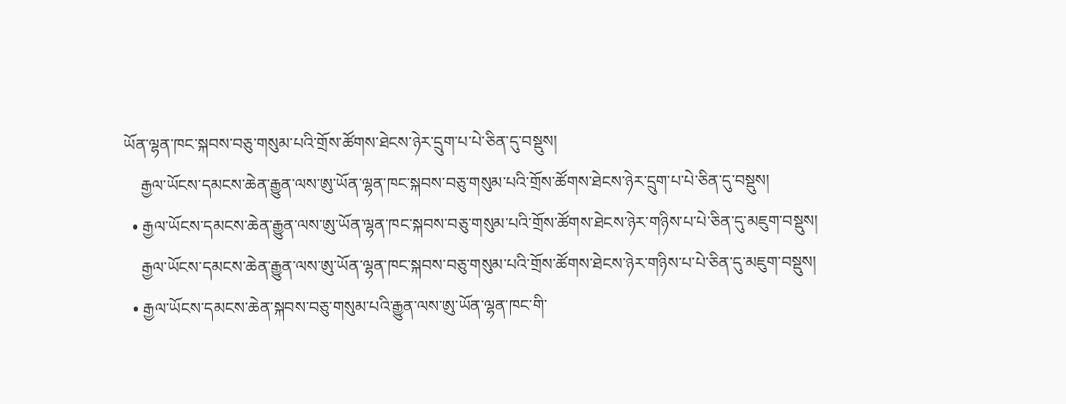ཡོན་ལྷན་ཁང་སྐབས་བཅུ་གསུམ་པའི་གྲོས་ཚོགས་ཐེངས་ཉེར་དྲུག་པ་པེ་ཅིན་དུ་བསྡུས།
    རྒྱལ་ཡོངས་དམངས་ཆེན་རྒྱུན་ལས་ཨུ་ཡོན་ལྷན་ཁང་སྐབས་བཅུ་གསུམ་པའི་གྲོས་ཚོགས་ཐེངས་ཉེར་དྲུག་པ་པེ་ཅིན་དུ་བསྡུས།
  • རྒྱལ་ཡོངས་དམངས་ཆེན་རྒྱུན་ལས་ཨུ་ཡོན་ལྷན་ཁང་སྐབས་བཅུ་གསུམ་པའི་གྲོས་ཚོགས་ཐེངས་ཉེར་གཉིས་པ་པེ་ཅིན་དུ་མཇུག་བསྡུས།
    རྒྱལ་ཡོངས་དམངས་ཆེན་རྒྱུན་ལས་ཨུ་ཡོན་ལྷན་ཁང་སྐབས་བཅུ་གསུམ་པའི་གྲོས་ཚོགས་ཐེངས་ཉེར་གཉིས་པ་པེ་ཅིན་དུ་མཇུག་བསྡུས།
  • རྒྱལ་ཡོངས་དམངས་ཆེན་སྐབས་བཅུ་གསུམ་པའི་རྒྱུན་ལས་ཨུ་ཡོན་ལྷན་ཁང་གི་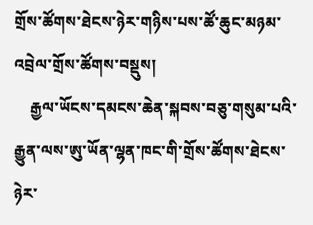གྲོས་ཚོགས་ཐེངས་ཉེར་གཉིས་པས་ཚོ་ཆུང་མཉམ་འབྲེལ་གྲོས་ཚོགས་བསྡུས།
    རྒྱལ་ཡོངས་དམངས་ཆེན་སྐབས་བཅུ་གསུམ་པའི་རྒྱུན་ལས་ཨུ་ཡོན་ལྷན་ཁང་གི་གྲོས་ཚོགས་ཐེངས་ཉེར་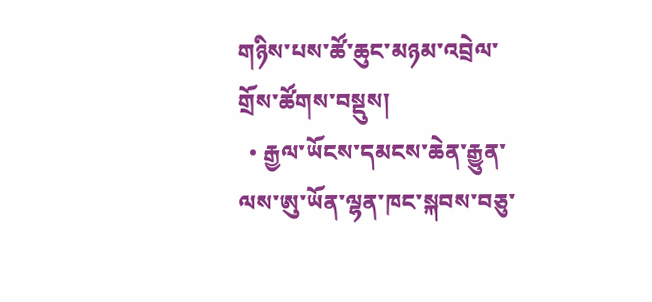གཉིས་པས་ཚོ་ཆུང་མཉམ་འབྲེལ་གྲོས་ཚོགས་བསྡུས།
  • རྒྱལ་ཡོངས་དམངས་ཆེན་རྒྱུན་ལས་ཨུ་ཡོན་ལྷན་ཁང་སྐབས་བཅུ་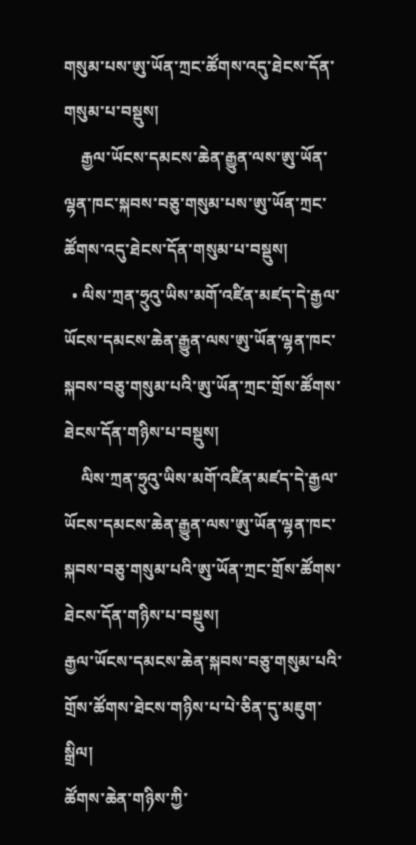གསུམ་པས་ཨུ་ཡོན་ཀྲང་ཚོགས་འདུ་ཐེངས་དོན་གསུམ་པ་བསྡུས།
    རྒྱལ་ཡོངས་དམངས་ཆེན་རྒྱུན་ལས་ཨུ་ཡོན་ལྷན་ཁང་སྐབས་བཅུ་གསུམ་པས་ཨུ་ཡོན་ཀྲང་ཚོགས་འདུ་ཐེངས་དོན་གསུམ་པ་བསྡུས།
  • ལིས་ཀྲན་ཧྲུའུ་ཡིས་མགོ་འཛིན་མཛད་དེ་རྒྱལ་ཡོངས་དམངས་ཆེན་རྒྱུན་ལས་ཨུ་ཡོན་ལྷན་ཁང་སྐབས་བཅུ་གསུམ་པའི་ཨུ་ཡོན་ཀྲང་གྲོས་ཚོགས་ཐེངས་དོན་གཉིས་པ་བསྡུས།
    ལིས་ཀྲན་ཧྲུའུ་ཡིས་མགོ་འཛིན་མཛད་དེ་རྒྱལ་ཡོངས་དམངས་ཆེན་རྒྱུན་ལས་ཨུ་ཡོན་ལྷན་ཁང་སྐབས་བཅུ་གསུམ་པའི་ཨུ་ཡོན་ཀྲང་གྲོས་ཚོགས་ཐེངས་དོན་གཉིས་པ་བསྡུས།
རྒྱལ་ཡོངས་དམངས་ཆེན་སྐབས་བཅུ་གསུམ་པའི་གྲོས་ཚོགས་ཐེངས་གཉིས་པ་པེ་ཅིན་དུ་མཇུག་སྒྲིལ།
ཚོགས་ཆེན་གཉིས་ཀྱི་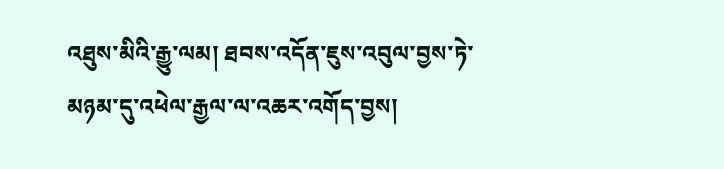འཐུས་མིའི་རྒྱུ་ལམ། ཐབས་འདོན་ཇུས་འབུལ་བྱས་ཏེ་མཉམ་དུ་འཕེལ་རྒྱལ་ལ་འཆར་འགོད་བྱས།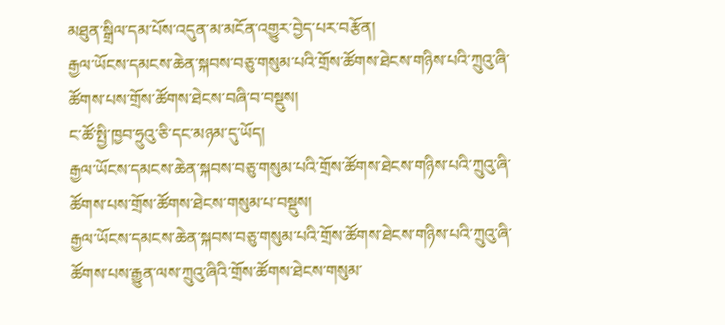མཐུན་སྒྲིལ་དམ་པོས་འདུན་མ་མངོན་འགྱུར་བྱེད་པར་བརྩོན།
རྒྱལ་ཡོངས་དམངས་ཆེན་སྐབས་བཅུ་གསུམ་པའི་གྲོས་ཚོགས་ཐེངས་གཉིས་པའི་ཀྲུའུ་ཞི་ཚོགས་པས་གྲོས་ཚོགས་ཐེངས་བཞི་བ་བསྡུས།
ང་ཚོ་སྤྱི་ཁྱབ་ཧྲུའུ་ཅི་དང་མཉམ་དུ་ཡོད།
རྒྱལ་ཡོངས་དམངས་ཆེན་སྐབས་བཅུ་གསུམ་པའི་གྲོས་ཚོགས་ཐེངས་གཉིས་པའི་ཀྲུའུ་ཞི་ཚོགས་པས་གྲོས་ཚོགས་ཐེངས་གསུམ་པ་བསྡུས།
རྒྱལ་ཡོངས་དམངས་ཆེན་སྐབས་བཅུ་གསུམ་པའི་གྲོས་ཚོགས་ཐེངས་གཉིས་པའི་ཀྲུའུ་ཞི་ཚོགས་པས་རྒྱུན་ལས་ཀྲུའུ་ཞིའི་གྲོས་ཚོགས་ཐེངས་གསུམ་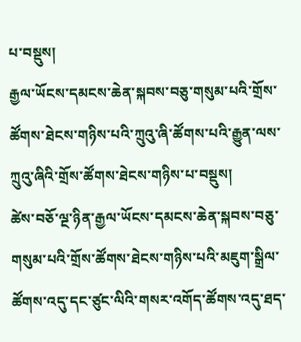པ་བསྡུས།
རྒྱལ་ཡོངས་དམངས་ཆེན་སྐབས་བཅུ་གསུམ་པའི་གྲོས་ཚོགས་ཐེངས་གཉིས་པའི་ཀྲུའུ་ཞི་ཚོགས་པའི་རྒྱུན་ལས་ཀྲུའུ་ཞིའི་གྲོས་ཚོགས་ཐེངས་གཉིས་པ་བསྡུས།
ཚེས་བཅོ་ལྔ་ཉིན་རྒྱལ་ཡོངས་དམངས་ཆེན་སྐབས་བཅུ་གསུམ་པའི་གྲོས་ཚོགས་ཐེངས་གཉིས་པའི་མཇུག་སྒྲིལ་ཚོགས་འདུ་དང་ཙུང་ལིའི་གསར་འགོད་ཚོགས་འདུ་ཐད་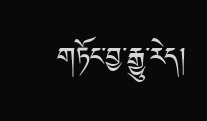གཏོང་བྱ་རྒྱུ་རེད།